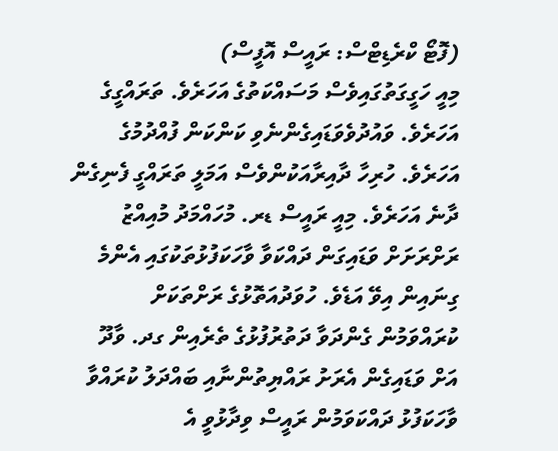(ފޮޓޯ ކްރެޑިޓްސް: ރައީސް އޮފީސް)
މިއީ ހަގީގަތުގައިވެސް މަސައްކަތުގެ އަހަރެވެ. ތަރައްގީގެ އަހަރެވެ. ވައުދުވެވަޑައިގެންނެވި ކަންކަން ފުއްދުމުގެ އަހަރެވެ. ހުރިހާ ދާއިރާއަކުންވެސް އަމަލީ ތަރައްގީ ފެނިގެން ދާނެ އަހަރެވެ. މިއީ ރައީސް ޑރ. މުހައްމަދު މުއިއްޒު ރަށްރަށަށް ވަޑައިގަން ދައްކަވާ ވާހަކަފުޅުތަކުގައި އެންމެ ގިނައިން އިވޭ އަޑެވެ. ހުވަދުއަތޮޅުގެ ރަށްތަކަށް ކުރައްވަމުން ގެންދަވާ ދަތުރުފުޅުގެ ތެރެއިން ގދ. ވާދޫ އަށް ވަޑައިގެން އެރަށު ރައްޔިތުންނާއި ބައްދަލު ކުރައްވާ ވާހަކަފުޅު ދައްކަވަމުން ރައީސް ވިދާޅުވީ އެ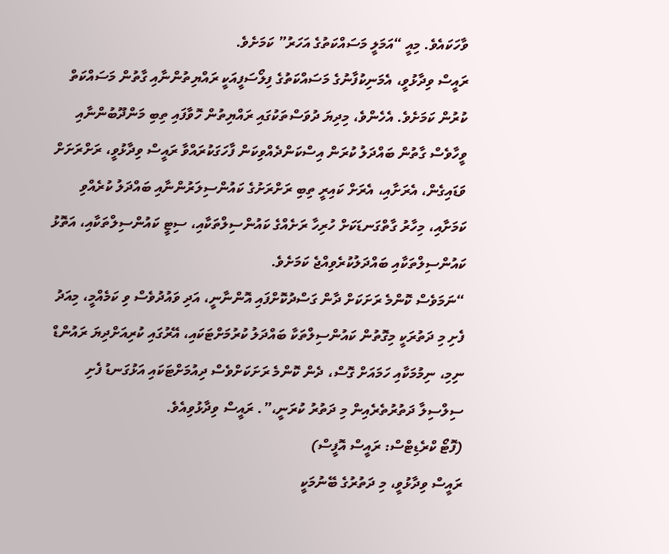ވާހަކައެވެ. މިއީ “އަމަލީ މަސައްކަތުގެ އަހަރު” ކަމަށެވެ.
ރައީސް ވިދާޅުވީ، އެމަނިކުފާނުގެ މަސައްކަތުގެ ފިލޯސަފީއަކީ ރައްޔިތުންނާއި ގާތުން މަސައްކަތް ކުރުން ކަމަށެވެ. އެހެންވެ، މިދިޔަ ދުވަސްތަކުގައި ރައްޔިތުން ހޮވާފައި ތިބި މަންދޫބުންނާއި ވީހާވެސް ގާތުން ބައްދަލު ކުރަން އިސްކަންދެއްވިކަން ފާހަގަކުރައްވާ ރައީސް ވިދާޅުވީ، ރަށްރަށަށް ވަޑައިގެން، އެރަށާއި، އެރަށް ކައިރީ ތިބި ރަށްރަށުގެ ކައުންސިލަރުންނާއި ބައްދަލު ކުރެއްވި ކަމަށާއި، މިހާރު ގާތްގަނޑަކަށް ހުރިހާ ރަށެއްގެ ކައުންސިލްތަކާއި، ސިޓީ ކައުންސިލްތަކާއި، އަތޮޅު ކައުންސިލްތަކާއި ބައްދަލުކުރެވިއްޖެ ކަމަށެވެ.
“ނަމަވެސް ކޮންމެ ރަށަކަށް ދާން ގަސްދުކޮށްފައި އޮންނާނީ، އަދި ވައުދުވެސް ވި ކަމެއްމީ، މިއަދު ފެށި މި ދަތުރަކީ މިގޮތުން ކައުންސިލްތަކާ ބައްދަލު ކުރުމަށްޓަކައި، އޭރުގައި ކުރިއަށްދިޔަ ރައުންޑް ނިމި، ނިމުމަކާއި ހަމައަށް ގޮސް، ދެން ކޮންމެ ރަށަކަށްވެސް ދިއުމަށްޓަކައި އަޅުގަނޑު ފެށި ސިލްސިލާ ދަތުރުތެރެއިން މި ދަތުރު ކުރަނީ،”. ރައީސް ވިދާޅުވިއެވެ.
(ފޮޓޯ ކްރެޑިޓްސް: ރައީސް އޮފީސް)
ރައީސް ވިދާޅުވީ، މި ދަތުރުގެ ބޭނުމަކީ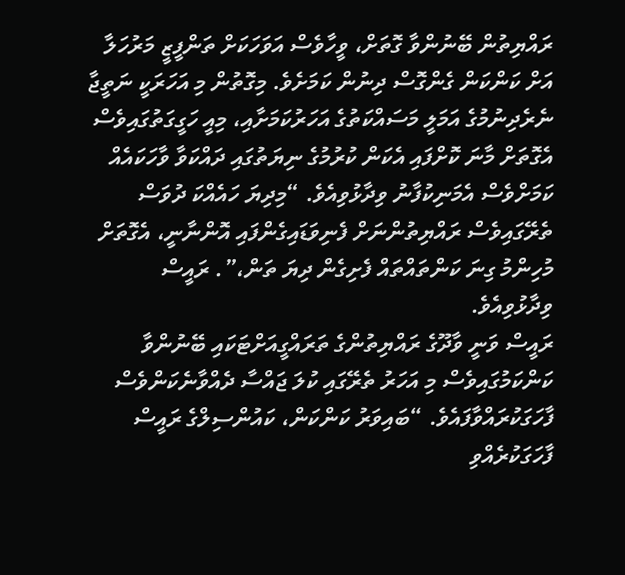ރައްޔިތުން ބޭނުންވާ ގޮތަށް، ވީހާވެސް އަވަހަކަށް ތަންފީޒީ މަރުހަލާ އަށް ކަންކަން ގެންގޮސް ދިނުން ކަމަށެވެ. މިގޮތުން މި އަހަރަކީ ނަތީޖާ ނެރެދިނުމުގެ އަމަލީ މަސައްކަތުގެ އަހަރުކަމަށާއި، މިއީ ހަގީގަތުގައިވެސް އެގޮތަށް މާނަ ކޮށްފައި އެކަން ކުރުމުގެ ނިޔަތުގައި ދައްކަވާ ވާހަކައެއް ކަމަށްވެސް އެމަނިކުފާނު ވިދާޅުވިއެވެ. “މިދިޔަ ހައެއްކަ ދުވަސް ތެރޭގައިވެސް ރައްޔިތުންނަށް ފެނިވަޑައިގެންފައި އޮންނާނީ، އެގޮތަށް މުހިންމު ގިނަ ކަންތައްތައް ފެށިގެން ދިޔަ ތަން،”. ރައީސް ވިދާޅުވިއެވެ.
ރައީސް ވަނީ ވާދޫގެ ރައްޔިތުންގެ ތަރައްގީއަށްޓަކައި ބޭނުންވާ ކަންކަމުގައިވެސް މި އަހަރު ތެރޭގައި ކުލަ ޖައްސާ ދެއްވާނެކަންވެސް ފާހަގަކުރައްވާފައެވެ. “ބައިވަރު ކަންކަން، ކައުންސިލްގެ ރައީސް ފާހަގަކުރެއްވި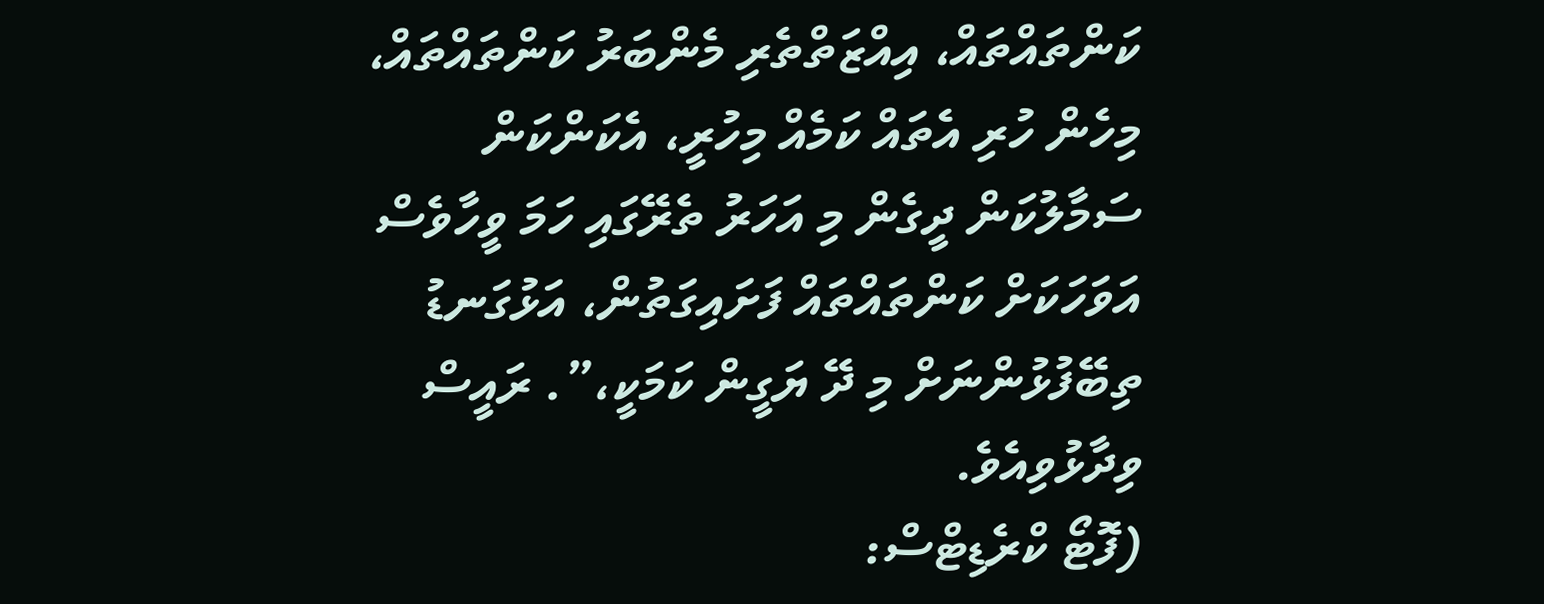ކަންތައްތައް، އިއްޒަތްތެރި މެންބަރު ކަންތައްތައް، މިހެން ހުރި އެތައް ކަމެއް މިހުރީ، އެކަންކަން ސަމާލުކަން ދީގެން މި އަހަރު ތެރޭގައި ހަމަ ވީހާވެސް އަވަހަކަށް ކަންތައްތައް ފަށައިގަތުން، އަޅުގަނޑު ތިބޭފުޅުންނަށް މި ދޭ ޔަގީން ކަމަކީ،”. ރައީސް ވިދާޅުވިއެވެ.
(ފޮޓޯ ކްރެޑިޓްސް: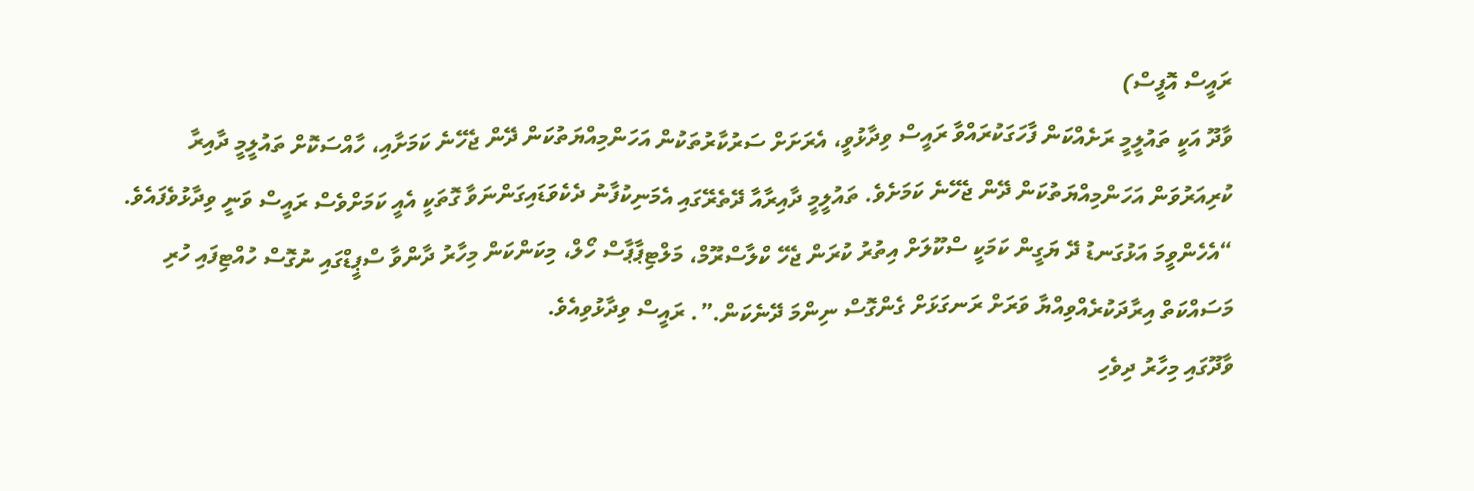ރައީސް އޮފީސް)
ވާދޫ އަކީ ތައުލީމީ ރަށެއްކަން ފާހަގަކުރައްވާ ރައީސް ވިދާޅުވީ، އެރަށަށް ސަރުކާރުތަކުން އަހަންމިއްޔަތުކަން ދޭން ޖެހޭނެ ކަމަށާއި، ހާއްސަކޮށް ތައުލީމީ ދާއިރާ ކުރިއަރުވަން އަހަންމިއްޔަތުކަން ދޭން ޖެހޭނެ ކަމަށެވެ. ތައުލީމީ ދާއިރާއާ ދޭތެރޭގައި އެމަނިކުފާނު ދެކެވަޑައިގަންނަވާ ގޮތަކީ އެއީ ކަމަށްވެސް ރައީސް ވަނީ ވިދާޅުވެފައެވެ. “އެހެންވީމަ އަޅުގަނޑު ދޭ ޔަގީން ކަމަކީ ސްކޫލަށް އިތުރު ކުރަން ޖެހޭ ކްލާސްރޫމް، މަލްޓިޕާޕާސް ހޯލް، މިކަންކަން މިހާރު ދާންވާ ސްޕީޑްގައި ނުގޮސް ހުއްޓިފައި ހުރި މަސައްކަތް އިރާދަކުރެއްވިއްޔާ ވަރަށް ރަނގަޅަށް ގެންގޮސް ނިންމަ ދޭނެކަން.”. ރައީސް ވިދާޅުވިއެވެ.
ވާދޫގައި މިހާރު ދިވެހި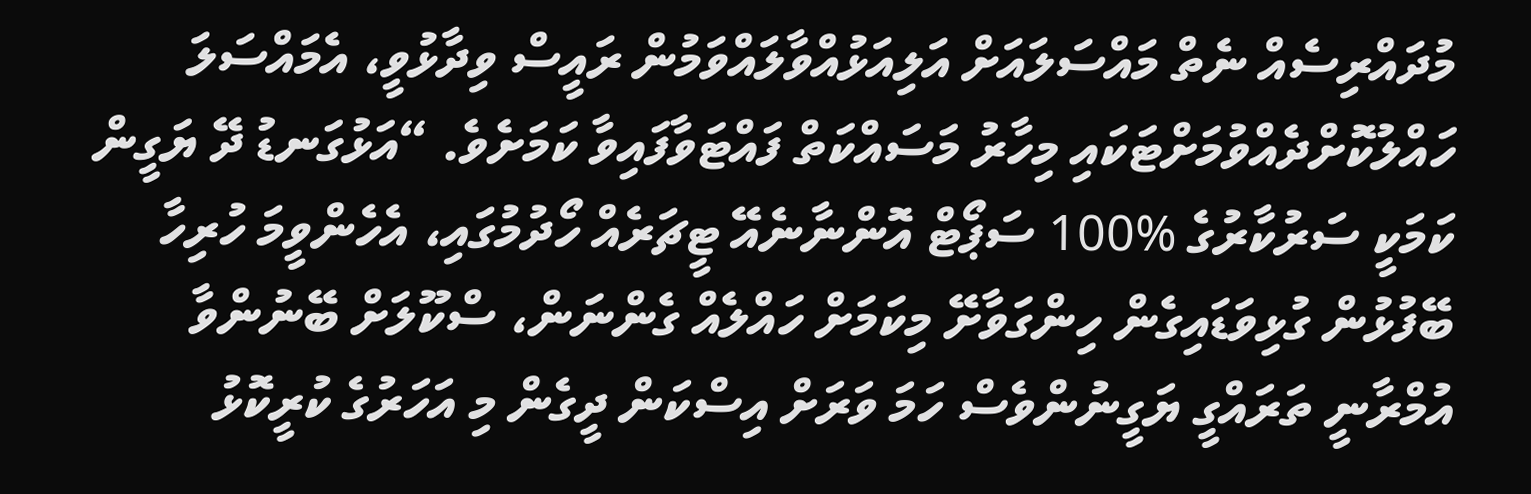މުދައްރިސެއް ނެތް މައްސަލައަށް އަލިއަޅުއްވާލައްވަމުން ރައީސް ވިދާޅުވީ، އެމައްސަލަ ހައްލުކޮށްދެއްވުމަށްޓަކައި މިހާރު މަސައްކަތް ފައްޓަވާފައިވާ ކަމަށެވެ. “އަޅުގަނޑު ދޭ ޔަގީން ކަމަކީ ސަރުކާރުގެ %100 ސަޕޯޓް އޮންނާނެއޭ ޓީޗަރެއް ހޯދުމުގައި، އެހެންވީމަ ހުރިހާ ބޭފުޅުން ގުޅިވަޑައިގެން ހިންގަވާށޭ މިކަމަށް ހައްލެއް ގެންނަން، ސްކޫލަށް ބޭނުންވާ އުމްރާނީ ތަރައްގީ ޔަގީނުންވެސް ހަމަ ވަރަށް އިސްކަން ދީގެން މި އަހަރުގެ ކުރީކޮޅު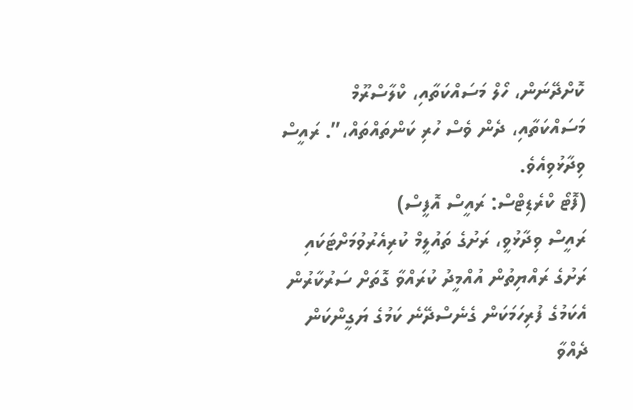ކޮށްދޭނަން، ހޯލް މަސައްކަތާއި، ކްލާސްރޫމް މަސައްކަތާއި، ދެން ވެސް ހުރި ކަންތައްތައް،”. ރައީސް ވިދާޅުވިއެވެ.
(ފޮޓޯ ކްރެޑިޓްސް: ރައީސް އޮފީސް)
ރައީސް ވިދާޅުވީ، ރަށުގެ ތައުލީމް ކުރިއެރުވުމަށްޓަކައި ރަށުގެ ރައްޔިތުން އުއްމީދު ކުރައްވާ ގޮތަށް ސަރުކާރުން އެކަމުގެ ފުރިހަމަކަން ގެނެސްދޭނެ ކަމުގެ ޔަގީންކަން ދެއްވާ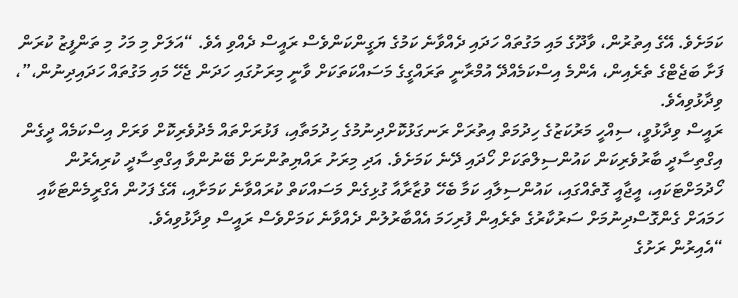ކަމަށެވެ. އޭގެ އިތުރުން، ވާދޫގެ މައި މަގުތައް ހަދައި ދެއްވާނެ ކަމުގެ ޔަގީންކަންވެސް ރައީސް ދެއްވި އެވެ. “އަލަށް މި މަހު މި ތަންފީޒު ކުރަން ފަށާ ބަޖެޓްގެ ތެރެއިން، އެންމެ އިސްކަމެއްދޭ އުމްރާނީ ތަރައްގީގެ މަސައްކަތަކަށް ވާނީ މިރަށުގައި ހަދަން ޖެހޭ މައި މަގުތައް ހަދައިދިނުން،”، ވިދާޅުވިއެވެ.
ރައީސް ވިދާޅުވީ، ސިއްހީ މަރުކަޒުގެ ހިދުމަތް އިތުރަށް ރަނގަޅުކޮށްދިނުމުގެ ހިދުމަތާއި، ފަޅުރަށްތައް މެދުވެރިކޮށް ވަރަށް އިސްކަމެއް ދީގެން އިގްތިސާދީ ބާރުވެރިކަން ކައުންސިލްތަކަށް ހޯދައި ދޭނެ ކަމަށެވެ. އަދި މިރަށު ރައްޔިތުންނަށް ބޭނުންވާ އިގްތިސާދީ ކުރިއެރުން ހޯދުމަށްޓަކައި، އީޖާއީ ގޮތެއްގައި، ކައުންސިލާއި ކަމާ ބެހޭ ވުޒާރާއާ ގުޅިގެން މަސައްކަތް ކުރައްވާނެ ކަމަށާއި، އޭގެ ފަހުން އެގްރީމެންޓަކާއި ހަމައަށް ގެންގޮސްދިނުމަށް ސަރުކާރުގެ ތެރެއިން ފުރިހަމަ އެއްބާރުލުން ދެއްވާނެ ކަމަށްވެސް ރައީސް ވިދާޅުވިއެވެ.
“އެއިރުން ރަށުގެ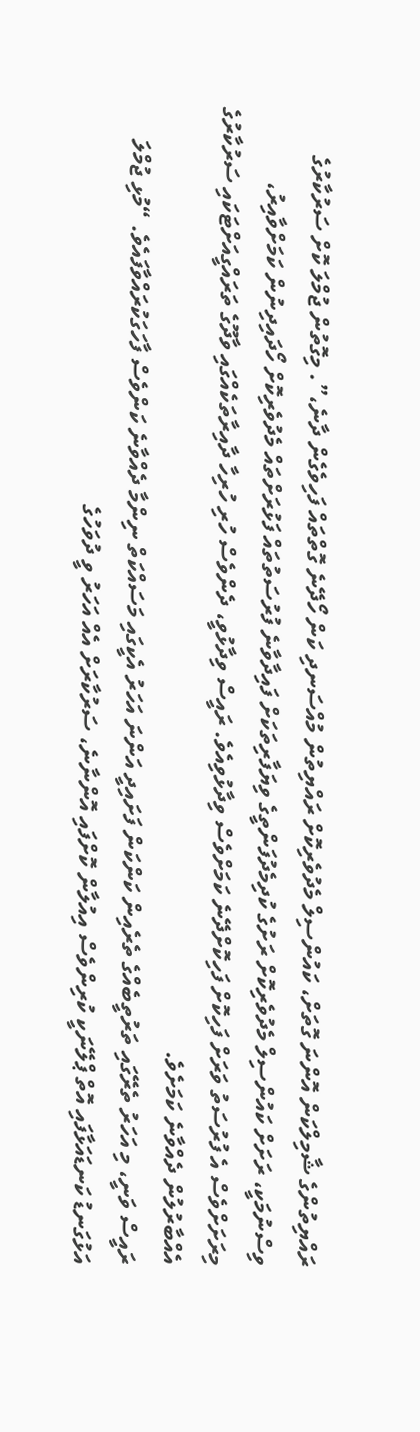ރައްޔިތުންގެ ޝާމިލްކަން އޮންނަ ގޮތަށް، ކައުންސިލް މެދުވެރިކޮށް ރައްޔިތުން މުއްސަނދި ކަން ހޯދޭނެ ގޮތްތައް ފަހިވެގެން ދާނެ،”. މިގޮތުން ޖުމްލަ ކޮށް ސަރުކާރުގެ ވިސްނުމަކީ، ރަށަށް ކައުންސިލް މެދުވެރިކޮށް ރަށުގެ ކުދިމެދުފަންތީގެ ވިޔަފާރިތަކަށް ފައިދާވާނެ ފުރުސަތުތައް ފަޅުރަށްތައް މެދުވެރިކޮށް ހޯދައިދިނުން ކަމަށްވާއިރު، މިރަށަށްވެސް އެ ފުރުސަތު ވަރަށް ފަހިކޮށް ފަހިކޮށްދޭނެ ކަމަށްވެސް ވިދާޅުވިއެވެ. ރައީސް ވިދާޅުވީ، ދެންވެސް ހުރި ހުރިހާ ދާއިރާތަކެއްގައި ވާދޫގެ ތަރައްގީއަށްޓަކައި ސަރުކާރުގެ އެއްބާރުލުން ދެއްވާނެ ކަމަށެވެ.
ރައީސް ވަނީ، މި އަހަރު ތެރޭގައި ތަރުތީބެއްގެ ތެރެއިން ކަންކަން ފަށައިދީ އަންނަ އަހަރު އެކީގައި މަސައްކަތް ނިންމާ ދެއްވާނެ ކަންވެސް ފާހަގަކުރައްވާފައެވެ. “މުޅި ޖުމްލަ އަޅުގަނޑު ކަނޑައަޅާފައި އޮތް ޕްލޭނަކީ ކުރިންވެސް އިއުލާން ކޮށްފައި އޮންނާނެ، ސަރުކާރަށް އެއް އަހަރު ވީ ދުވަހުގެ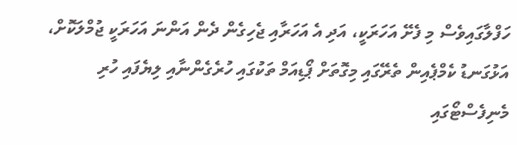ހަފްލާގައިވެސް މި ފެށޭ އަހަރަކީ، އަދި އެ އަހަރާއި ޖެހިގެން ދެން އަންނަ އަހަރަކީ ޖުމްލަކޮށް، އަޅުގަނޑު ކެމްޕެއިން ތެރޭގައި މިގޮތަށް ޕޯޑިއަމް ތަކުގައި ހުރެގެންނާއި ލިޔެފައި ހުރި މެނިފެސްޓޯގައި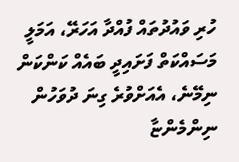ހުރި ވައުދުތައް ފުއްދާ އަހަރޭ، އަމަލީ މަސައްކަތް ފަށައިދީ ބައެއް ކަންކަން ނިމޭނެ، އެއަށްވުރެ ގިނަ ދުވަހުން ނިންމެންޏާ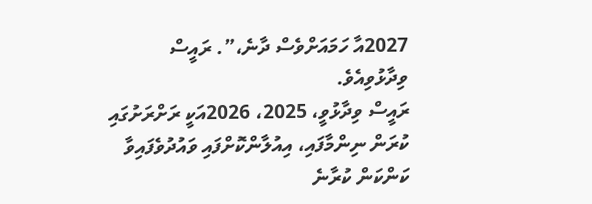2027އާ ހަމައަށްވެސް ދާނެ،”. ރައީސް ވިދާޅުވިއެވެ.
ރައީސް ވިދާޅުވީ، 2025، 2026އަކީ ރަށްރަށުގައި ކުރަން ނިންމާފައި، އިއުލާންކޮށްފައި ވައުދުވެފައިވާ ކަންކަން ކުރާނެ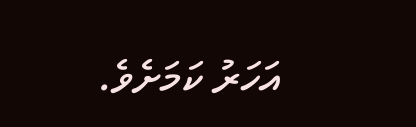އަހަރު ކަމަށެވެ.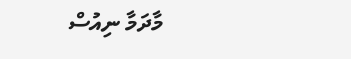މާދަމާ ނިއުސް